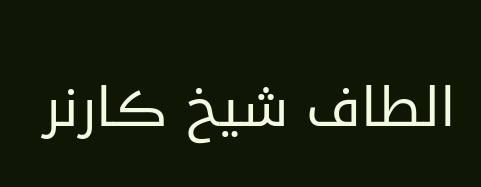الطاف شيخ ڪارنر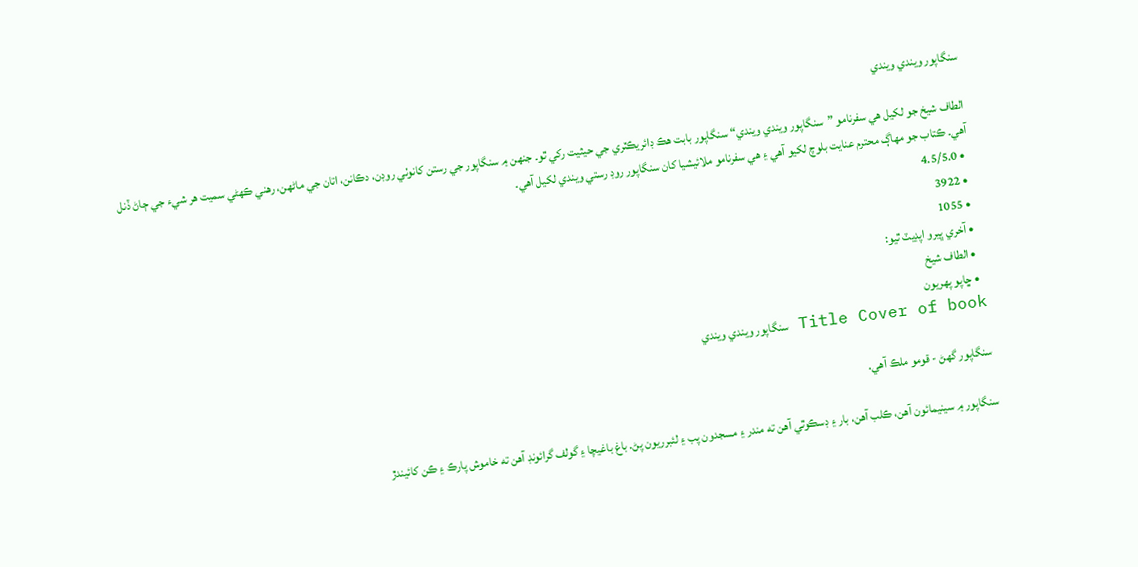سنگاپور ويندي ويندي

الطاف شيخ جو لکيل هي سفرنامو ”سنگاپور ويندي ويندي“ سنگاپور بابت هڪ ڊائريڪٽري جي حيثيت رکي ٿو۔ جنهن ۾ سنگاپور جي رستن کانوٺي روڊن، دڪانن، اتان جي ماڻهن، رهني ڪهڻي سميت هر شيء جي ڄاڻ ڏنل آهي۔ ڪتاب جو مهاڳ محترم عنايت بلوچ لکيو آهي ۽ هي سفرنامو ملائيشيا کان سنگاپور روڊ رستي ويندي لکيل آهي۔
  • 4.5/5.0
  • 3922
  • 1055
  • آخري ڀيرو اپڊيٽ ٿيو:
  • الطاف شيخ
  • ڇاپو پھريون
Title Cover of book سنگاپور ويندي ويندي

سنگاپور گهڻ - قومو ملڪ آهي.

سنگاپور ۾ سينيمائون آهن، ڪلب آهن، بار ۽ ڊسڪوٿي آهن ته مندر ۽ مسجدون پب ۽ لئبرريون پڻ. باغ باغيچا ۽ گولف گرائونڊ آهن ته خاموش پارڪ ۽ ڪن کائيندڙ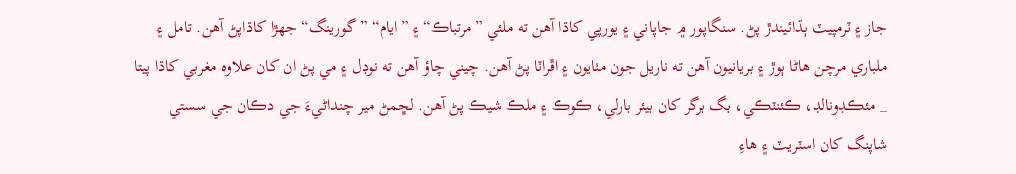جاز ۽ ٽرمپيٽ ٻڌائيندڙ پڻ. سنگاپور ۾ جاپاني ۽ يورپي کاڌا آهن ته ملئي ”مرتباڪ“ ۽ ”ايام“ ”گورينگ“ جهڙا کاڌاپڻ آهن. تامل ۽ ملباري مرچن هاڻا ٻوڙ ۽ بريانيون آهن ته ناريل جون مٺايون ۽ اڦراٽا پڻ آهن. چيني چاؤ آهن ته نوڊل ۽ مي پڻ ان کان علاوه مغربي کاڌا پيتا _ مئڪڊونالڊ، ڪئنٽڪي، بگ برگر کان بيئر بارلي، ڪوڪ ۽ ملڪ شيڪ پڻ آهن. لڇمڻ مير چنداڻيءَ جي دڪان جي سستي شاپنگ کان اسٽريٽ ۽ هاءِ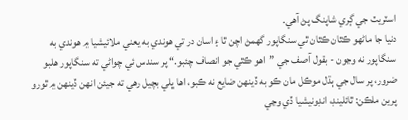اسٽريٽ جي ڳري شاپنگ پڻ آهي.
دنيا جا ماڻهو ڪٿان ڪٿان ٿي سنگاپور گهمڻ اچن ٿا ۽ اسان در تي هوندي به يعني ملائيشيا ۾ هوندي به سنگاپور نه وڃون - بقول آصف جي ”اهو ڪٿي جو انصاف چئبو.“ پر سندس ئي چواڻي ته سنگاپور هلبو ضرور، پر سال جي ٻڌل موڪل مان ڪو به ڏينهن ضايع نه ڪبو، اها ڀلي بچيل رهي ته جيئن انهن ڏينهن ۾ ٿورو پرين ملڪن: ٿائلينڊ، انڊونيشيا ڏي وڃي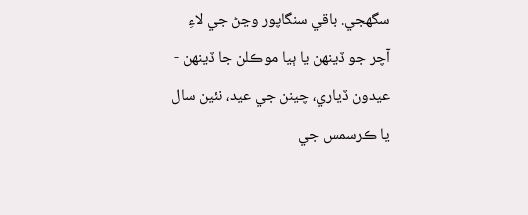سگهجي. باقي سنگاپور وڃڻ جي لاءِ آچر جو ڏينهن يا ٻيا موڪلن جا ڏينهن - عيدون ڏياري، چينن جي عيد، نئين سال يا ڪرسمس جي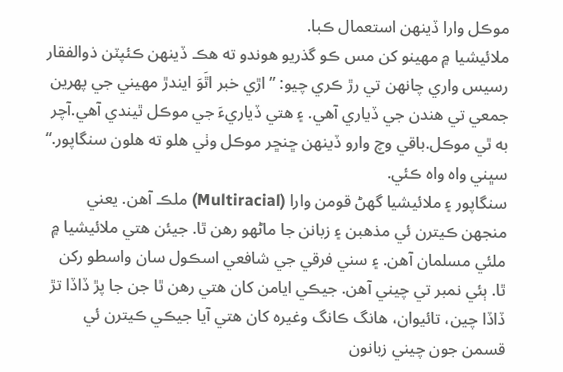موڪل وارا ڏينهن استعمال ڪبا.
ملائيشيا ۾ مهينو کن مس ڪو گذريو هوندو ته هڪ ڏينهن ڪئپٽن ذوالفقار رسيس واري چانهن تي رڙ ڪري چيو: ”اڙي خبر اٿَوَ ايندڙ مهيني جي پهرين جمعي تي هندن جي ڏياري آهي. ۽ هتي ڏياريءَ جي موڪل ٿيندي آهي.آچر به ٿي موڪل.باقي وچ وارو ڏينهن ڇنڇر موڪل وٺي هلو ته هلون سنگاپور.“ سڀني واه واه ڪئي.
سنگاپور ۽ ملائيشيا گهڻ قومن وارا (Multiracial) ملڪ آهن. يعني منجهن ڪيترن ئي مذهبن ۽ زبانن جا ماڻهو رهن ٿا. جيئن هتي ملائيشيا ۾ ملئي مسلمان آهن. ۽ سني فرقي جي شافعي اسڪول سان واسطو رکن ٿا. ٻئي نمبر تي چيني آهن. جيڪي ايامن کان هتي رهن ٿا جن جا پڙ ڏاڏا تڙ ڏاڏا چين، تائيوان، هانگ ڪانگ وغيره کان هتي آيا جيڪي ڪيترن ئي قسمن جون چيني زبانون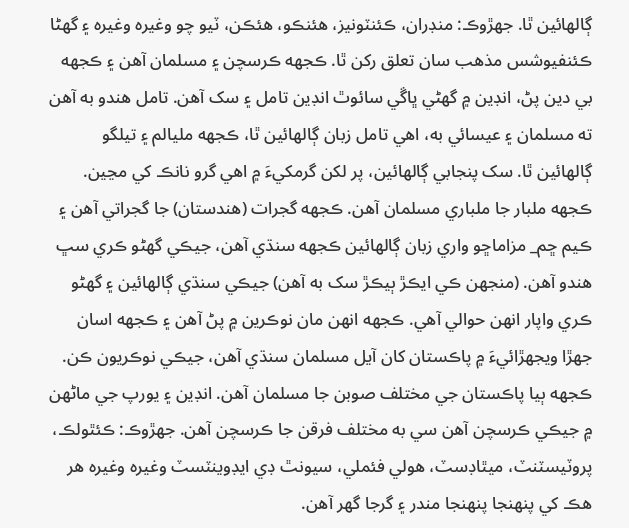ڳالهائين ٿا. جهڙوڪ: منڊران، ڪئنٽونيز، هئنڪو، هئڪن، ٽيو چو وغيره وغيره ۽ گهڻا ڪئنفيوشس مذهب سان تعلق رکن ٿا. ڪجهه ڪرسچن ۽ مسلمان آهن ۽ ڪجھه بي دين پڻ، انڊين ۾ گهڻي ڀاڱي سائوٿ انڊين تامل ۽ سک آهن. تامل هندو به آهن ته مسلمان ۽ عيسائي به، اهي تامل زبان ڳالهائين ٿا، ڪجهه مليالم ۽ تيلگو ڳالهائين ٿا. سک پنجابي ڳالهائين، پر لکن گرمکيءَ ۾ اهي گرو نانڪ کي مڃين. ڪجهه ملبار جا ملباري مسلمان آهن. ڪجهه گجرات (هندستان) جا گجراتي آهن ۽ ڪيم ڇم_ مزاماڇو واري زبان ڳالهائين ڪجهه سنڌي آهن، جيڪي گهڻو ڪري سڀ هندو آهن. (منجهن ڪي ايڪڙ ٻيڪڙ سک به آهن) جيڪي سنڌي ڳالهائين ۽ گهڻو ڪري واپار انهن حوالي آهي. ڪجهه انهن مان نوڪرين ۾ پڻ آهن ۽ ڪجهه اسان جهڙا ويجهڙائيءَ ۾ پاڪستان کان آيل مسلمان سنڌي آهن، جيڪي نوڪريون ڪن. ڪجهه ٻيا پاڪستان جي مختلف صوبن جا مسلمان آهن. انڊين ۽ يورپ جي ماڻهن ۾ جيڪي ڪرسچن آهن سي به مختلف فرقن جا ڪرسچن آهن. جهڙوڪ: ڪئٿولڪ، پروٽيسٽنٽ، ميٿاڊسٽ، هولي فئملي، سيونٿ ڊي ايڊوينٽسٽ وغيره وغيره هر هڪ کي پنهنجا پنهنجا مندر ۽ گرجا گهر آهن.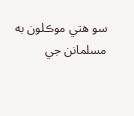سو هتي موڪلون به مسلمانن جي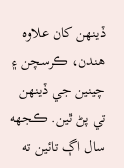ڏينهن کان علاوه هندن، ڪرسچن ۽ چينين جي ڏينهن تي پڻ ٿين. ڪجهه سال اڳ تائين ته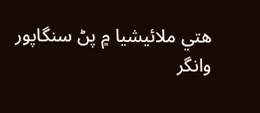هتي ملائيشيا ۾ پڻ سنگاپور وانگر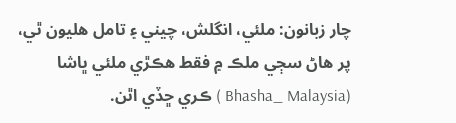چار زبانون: ملئي، انگلش، چيني ۽ تامل هليون ٿي، پر هاڻ سڄي ملڪ ۾ فقط هڪڙي ملئي ڀاشا (Bhasha_ Malaysia ) ڪري ڇڏي اٿن.